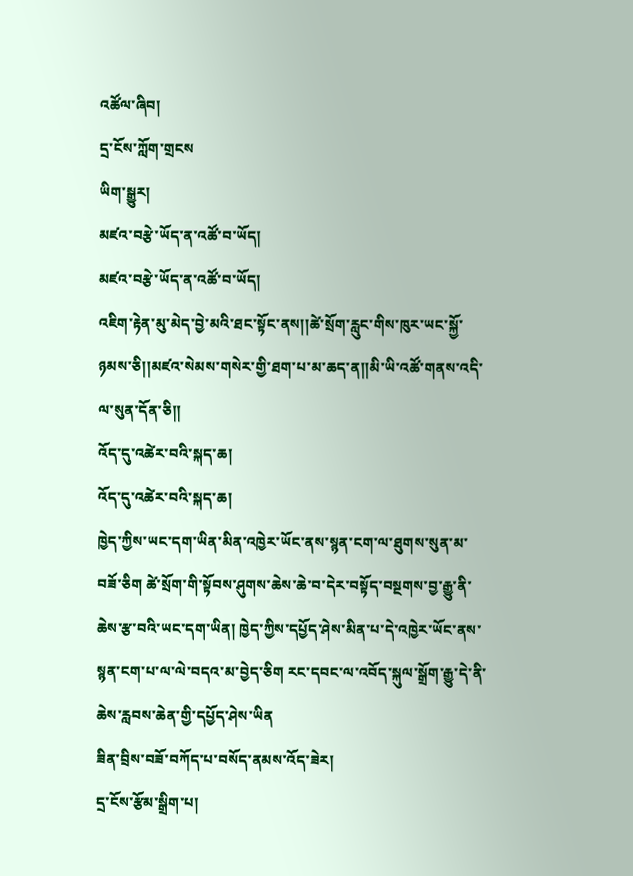འཚོལ་ཞིབ།
དྲ་ངོས་ཀློག་གྲངས
ཡིག་སྒྱུར།
མཛའ་བརྩེ་ཡོད་ན་འཚོ་བ་ཡོད།
མཛའ་བརྩེ་ཡོད་ན་འཚོ་བ་ཡོད།
འཇིག་རྟེན་མུ་མེད་བྱེ་མའི་ཐང་སྟོང་ནས།།ཚེ་སྲོག་རླུང་གིས་ཁུར་ཡང་སྐྱོ་ཉམས་ཅི།།མཛའ་སེམས་གསེར་གྱི་ཐག་པ་མ་ཆད་ན།།མི་ཡི་འཚོ་གནས་འདི་ལ་སུན་དོན་ཅི།།
འོད་དུ་འཚེར་བའི་སྐད་ཆ།
འོད་དུ་འཚེར་བའི་སྐད་ཆ།
ཁྱེད་ཀྱིས་ཡང་དག་ཡིན་མིན་འཁྱེར་ཡོང་ནས་སྙན་ངག་ལ་ཐུགས་སུན་མ་བཟོ་ཅིག ཚེ་སྲོག་གི་སྟོབས་ཤུགས་ཆེས་ཆེ་བ་དེར་བསྟོད་བསྔགས་བྱ་རྒྱུ་ནི་ཆེས་རྩ་བའི་ཡང་དག་ཡིན། ཁྱེད་ཀྱིས་དཔྱོད་ཤེས་མིན་པ་དེ་འཁྱེར་ཡོང་ནས་སྙན་ངག་པ་ལ་ལེ་བདའ་མ་བྱེད་ཅིག རང་དབང་ལ་འབོད་སྐུལ་སྒྲོག་རྒྱུ་དེ་ནི་ཆེས་རླབས་ཆེན་གྱི་དཔྱོད་ཤེས་ཡིན
ཟིན་བྲིས་བཟོ་བཀོད་པ་བསོད་ནམས་འོད་ཟེར།
དྲ་ངོས་རྩོམ་སྒྲིག་པ།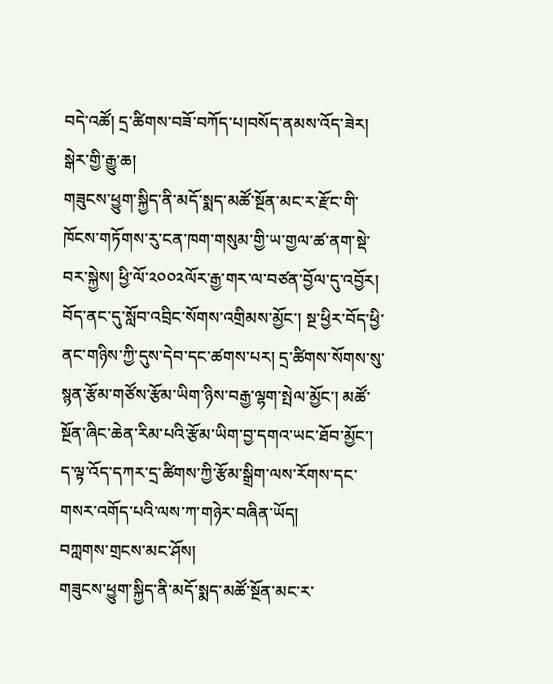བདེ་འཚོ། དྲ་ཚིགས་བཟོ་བཀོད་པ།བསོད་ནམས་འོད་ཟེར།
སྒེར་གྱི་རྒྱུ་ཆ།
གཟུངས་ཕྱུག་སྐྱིད་ནི་མདོ་སྨད་མཚོ་སྔོན་མང་ར་རྫོང་གི་ཁོངས་གཏོགས་རུ་ངན་ཁག་གསུམ་གྱི་ཡ་གྱལ་ཚ་ནག་སྡེ་བར་སྐྱེས། ཕྱི་ལོ་༢༠༠༢ལོར་རྒྱ་གར་ལ་བཙན་བྱོལ་དུ་འབྱོར། བོད་ནང་དུ་སློབ་འབྲིང་སོགས་འགྲིམས་མྱོང་། སྔ་ཕྱིར་བོད་ཕྱི་ནང་གཉིས་ཀྱི་དུས་དེབ་དང་ཚགས་པར། དྲ་ཚིགས་སོགས་སུ་སྙན་རྩོམ་གཙོས་རྩོམ་ཡིག་ཉིས་བརྒྱ་ལྷག་སྤེལ་མྱོང་། མཚོ་སྔོན་ཞིང་ཆེན་རིམ་པའི་རྩོམ་ཡིག་བྱ་དགའ་ཡང་ཐོབ་མྱོང་། ད་ལྟ་འོད་དཀར་དྲ་ཚིགས་ཀྱི་རྩོམ་སྒྲིག་ལས་རོགས་དང་གསར་འགོད་པའི་ལས་ཀ་གཉེར་བཞིན་ཡོད།
བཀླགས་གྲངས་མང་ཤོས།
གཟུངས་ཕྱུག་སྐྱིད་ནི་མདོ་སྨད་མཚོ་སྔོན་མང་ར་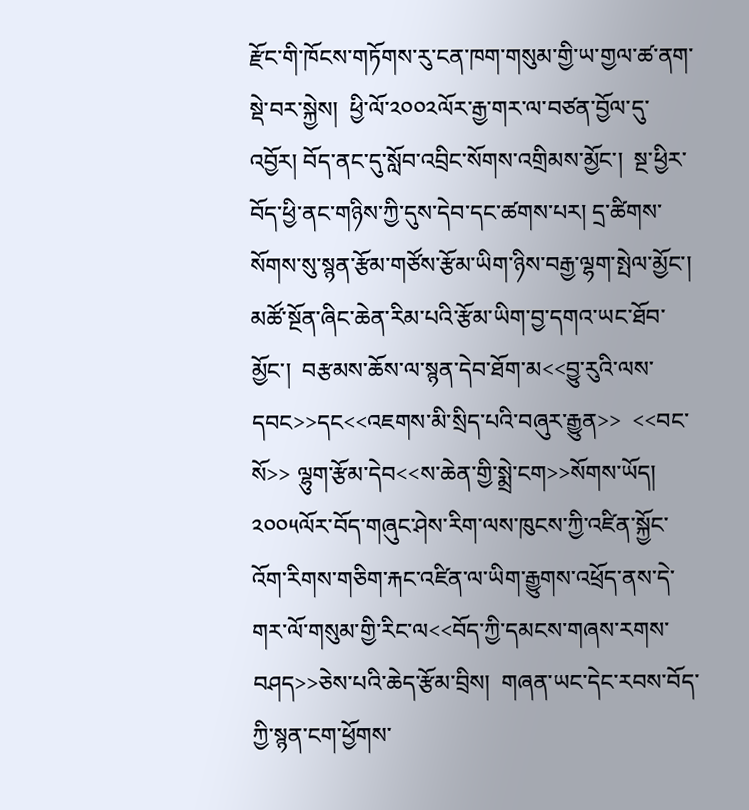རྫོང་གི་ཁོངས་གཏོགས་རུ་ངན་ཁག་གསུམ་གྱི་ཡ་གྱལ་ཚ་ནག་སྡེ་བར་སྐྱེས།  ཕྱི་ལོ་༢༠༠༢ལོར་རྒྱ་གར་ལ་བཙན་བྱོལ་དུ་འབྱོར། བོད་ནང་དུ་སློབ་འབྲིང་སོགས་འགྲིམས་མྱོང་།  སྔ་ཕྱིར་བོད་ཕྱི་ནང་གཉིས་ཀྱི་དུས་དེབ་དང་ཚགས་པར། དྲ་ཚིགས་སོགས་སུ་སྙན་རྩོམ་གཙོས་རྩོམ་ཡིག་ཉིས་བརྒྱ་ལྷག་སྤེལ་མྱོང་། མཚོ་སྔོན་ཞིང་ཆེན་རིམ་པའི་རྩོམ་ཡིག་བྱ་དགའ་ཡང་ཐོབ་མྱོང་།  བརྩམས་ཆོས་ལ་སྙན་དེབ་ཐོག་མ<<བྱུ་རུའི་ལས་དབང>>དང<<འཇགས་མི་སྲིད་པའི་བཞུར་རྒྱུན>>  <<བང་སོ>> ལྷུག་རྩོམ་དེབ<<ས་ཆེན་གྱི་སྨྲེ་ངག>>སོགས་ཡོད།  ༢༠༠༥ལོར་བོད་གཞུང་ཤེས་རིག་ལས་ཁུངས་ཀྱི་འཛིན་སྐྱོང་འོག་རིགས་གཅིག་རྐང་འཛིན་ལ་ཡིག་རྒྱུགས་འཕྲོད་ནས་དེ་གར་ལོ་གསུམ་གྱི་རིང་ལ<<བོད་ཀྱི་དམངས་གཞས་རགས་བཤད>>ཅེས་པའི་ཆེད་རྩོམ་བྲིས།  གཞན་ཡང་དེང་རབས་བོད་ཀྱི་སྙན་ངག་ཕྱོགས་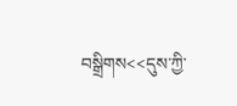བསྒྲིགས<<དུས་ཀྱི་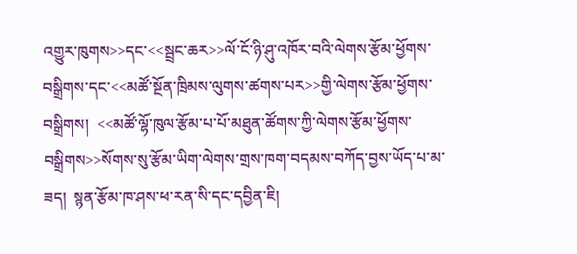འགྱུར་ཁུགས>>དང་<<སྦྲང་ཆར>>ལོ་ངོ་ཉི་ཤུ་འཁོར་བའི་ལེགས་རྩོམ་ཕྱོགས་བསྒྲིགས་དང་<<མཚོ་སྔོན་ཁྲིམས་ལུགས་ཚགས་པར>>གྱི་ལེགས་རྩོམ་ཕྱོགས་བསྒྲིགས།  <<མཚོ་ལྷོ་ཁུལ་རྩོམ་པ་པོ་མཐུན་ཚོགས་ཀྱི་ལེགས་རྩོམ་ཕྱོགས་བསྒྲིགས>>སོགས་སུ་རྩོམ་ཡིག་ལེགས་གྲས་ཁག་བདམས་བཀོད་བྱས་ཡོད་པ་མ་ཟད།  སྙན་རྩོམ་ཁ་ཤས་ཕ་རན་སི་དང་དབྱིན་ཇི།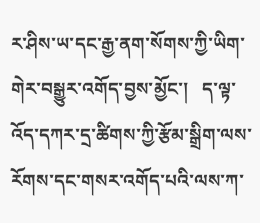ར་ཤིས་ཡ་དང་རྒྱ་ནག་སོགས་ཀྱི་ཡིག་གེར་བསྒྱུར་འགོད་བྱས་མྱོང་།   ད་ལྟ་འོད་དཀར་དྲ་ཚིགས་ཀྱི་རྩོམ་སྒྲིག་ལས་རོགས་དང་གསར་འགོད་པའི་ལས་ཀ་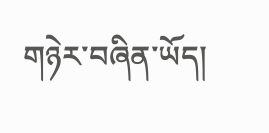གཉེར་བཞིན་ཡོད།